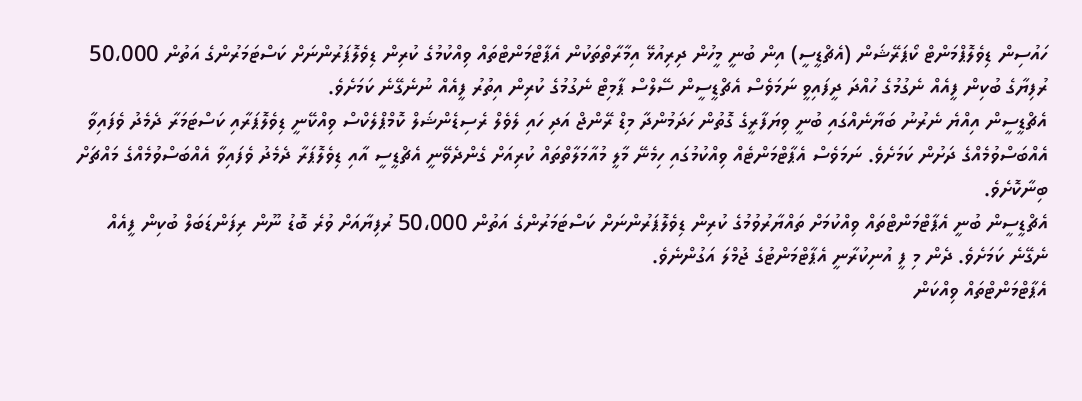ހައުސިން ޑިވެލޮޕްމަންޓް ކޯޕަރޭޝަން (އެޗްޑީސީ) އިން ބުނީ މީހުން ދިރިއުޅޭ އިމާރާތްތަކުން އެޕާޓްމަންޓްތައް ވިއްކުމުގެ ކުރިން ޑިވެލޮޕަރުންނަށް ކަސްޓަމަރުންގެ އަތުން 50،000 ރުފިޔާގެ ބުކިން ފީއެއް ނެގުމުގެ ހުއްދަ ދީފައިވީ ނަމަވެސް އެޗްޑީސީން ސޭލްސް ޕާމިޓް ނެގުމުގެ ކުރިން އިތުރު ފީއެއް ނުނެގޭނެ ކަމަށެވެ.
އެޗްޑީސީން އިއްޔެ ނެރުނު ބަޔާނެއްގައި ބުނީ ވިޔަފާރީގެ ގޮތުން ހަދަމުންދާ މިޑް ރޭންޖް އަދި ހައި ލެވެލް ރެސިޑެންޝަލް ކޮމްޕްލެކްސް ވިއްކޭނީ ޑިވެލޮޕަރާއި ކަސްޓަމަރާ ދެމެދު ވެފައިވާ އެއްބަސްވުމެއްގެ ދަށުން ކަމަށެވެ. ނަމަވެސް އެޕާޓްމަންޓެއް ވިއްކުމުގައި ހިމެނޭ މާލީ މުއާމަލާތްތައް ކުރިއަށް ގެންދެވޭނީ އެޗްޑީސީ އާއި ޑިވެލޮޕަރާ ދެމެދު ވެފައިވާ އެއްބަސްވުމެއްގެ މައްޗަށް ބިނާކޮށެވެ.
އެޗްޑީސީން ބުނީ އެޕާޓްމަންޓްތައް ވިއްކުމަށް ތައްޔާރުވުމުގެ ކުރިން ޑިވެލޮޕަރުންނަށް ކަސްޓަމަރުންގެ އަތުން 50،000 ރުފިޔާއަށް ވުރެ ބޮޑު ނޫން ރިފަންޑަބަލް ބުކިން ފީއެއް ނެގޭނެ ކަމަށެވެ. ދެން މި ފީ އުނިކުރާނީ އެޕާޓްމަންޓުގެ ޖުމްލަ އަގުންނެވެ.
އެޕާޓްމަންޓްތައް ވިއްކަން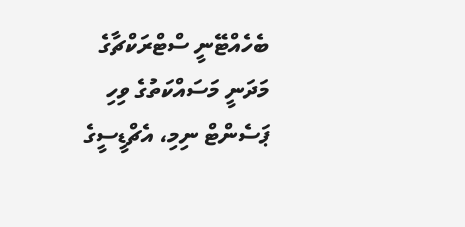ބެހެއްޓޭނީ ސްޓްރަކްޗާގެ މަދަނީ މަސައްކަތުގެ ވިހި ޕަސެންޓް ނިމި، އެޗްޑީސީގެ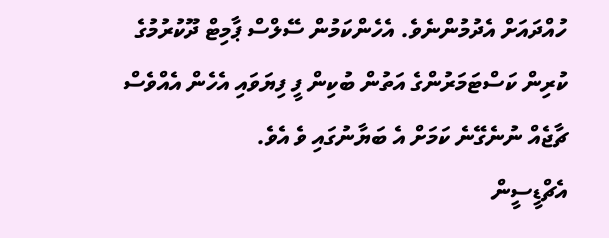ހުއްދައަށް އެދުމުންނެވެ. އެހެންކަމުން ސޭލްސް ޕާމިޓް ދޫކުރުމުގެ ކުރިން ކަސްޓަމަރުންގެ އަތުން ބުކިން ފީ ފިޔަވައި އެހެން އެއްވެސް ޗާޖެއް ނުނެގޭނެ ކަމަށް އެ ބަޔާނުގައި ވެ އެވެ.
އެޗްޑީސީން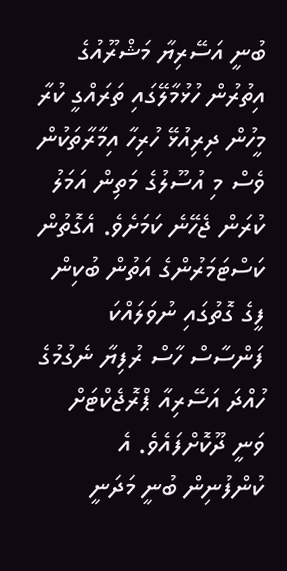ބުނީ އަސޭރިޔާ މަޝްރޫއުގެ އިތުރުން ހުޅުމާލޭގައި ތަރައްގީ ކުރާ މީހުން ދިރިއުޅޭ ހުރިހާ އިމާރާތަކުން ވެސް މި އުސޫލުގެ މަތިން އަމަލު ކުރަން ޖެހޭނެ ކަމަށެވެ. އެގޮތުން ކަސްޓަމަރުންގެ އަތުން ބުކިން ފީގެ ގޮތުގައި ނުވަލައްކަ ފަންސާސް ހާސް ރުފިޔާ ނެގުމުގެ ހުއްދަ އަސޭރިއާ ޕްރޮޖެކްޓަށް ވަނީ ދޫކޮށްފައެވެ. އެ ކުންފުނިން ބުނީ މަދަނީ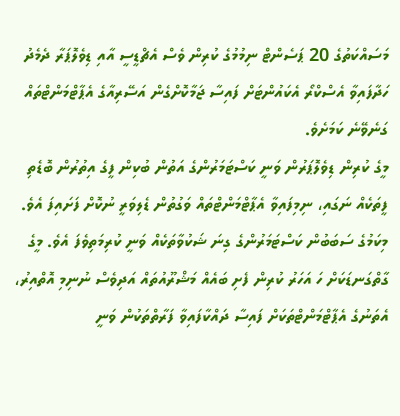މަސައްކަތުގެ 20 ޕަސެންޓް ނިމުމުގެ ކުރިން ވެސް އެޗްޑީސީ އާއި ޑިވެލޮޕަރާ ދެމެދު ހަދާފައިވާ އެސްކްރޯ އެކައުންޓަށް ފައިސާ ޖަމާކޮށްގެން އަސޭރިއާގެ އެޕާޓްމަންޓްތައް ގަނެވޭނެ ކަމަށެވެ.
މީގެ ކުރިން ޑިވެލޮޕަރުން ވަނީ ކަސްޓަމަރުންގެ އަތުން ބުކިން ފީގެ އިތުރުން ބޮޑެތި ފީތަކެއް ނަގައި، ނިމިފައިވާ އެޕާޓްމަންޓްތައް ވަގުތުން ޑެލިވަރީ ނުކޮށް ފަށައިފަ އެވެ. މިކަމުގެ ސަބަބުން ކަސްޓަމަރުންގެ ގިނަ ޝަކުވާތަކެއް ވަނީ ކުރިމަތިވެފަ އެވެ. މީގެ ގާތްގަނޑަކަށް ހަ އަހަރު ކުރިން ފެށި ބައެއް މަޝްރޫއުތައް އަދިވެސް ނުނިމި އޮތްއިރު، އެތަނުގެ އެޕާޓްމަންޓްތަކަށް ފައިސާ ދައްކާފައިވާ ފަރާތްތަކުން ވަނީ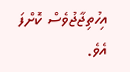އިހުތިޖާޖުވެސް ކޮށްފަ އެވެ.